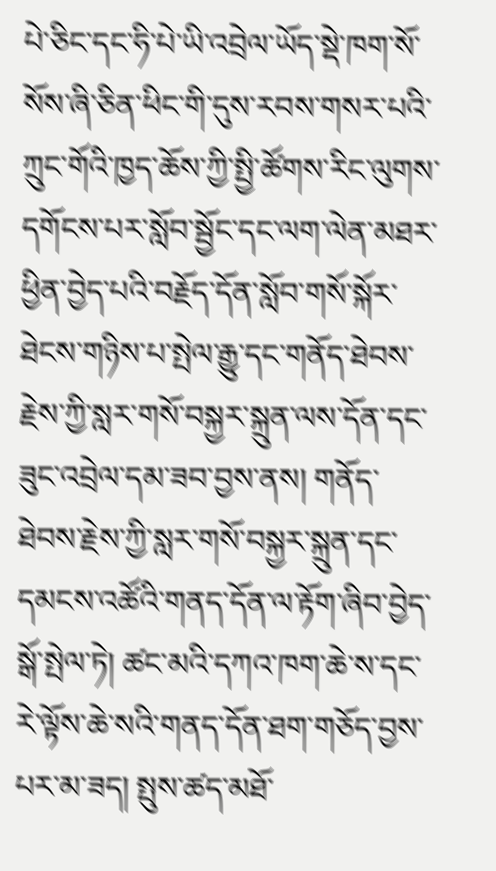པེ་ཅིང་དང་ཧི་པེ་ཡི་འབྲེལ་ཡོད་སྡེ་ཁག་སོ་སོས་ཞི་ཅིན་ཕིང་གི་དུས་རབས་གསར་པའི་ཀྲུང་གོའི་ཁྱད་ཆོས་ཀྱི་སྤྱི་ཚོགས་རིང་ལུགས་དགོངས་པར་སློབ་སྦྱོང་དང་ལག་ལེན་མཐར་ཕྱིན་བྱེད་པའི་བརྗོད་དོན་སློབ་གསོ་སྐོར་ཐེངས་གཉིས་པ་སྤེལ་རྒྱུ་དང་གནོད་ཐེབས་རྗེས་ཀྱི་སླར་གསོ་བསྐྱར་སྐྲུན་ལས་དོན་དང་ཟུང་འབྲེལ་དམ་ཟབ་བྱས་ནས། གནོད་ཐེབས་རྗེས་ཀྱི་སླར་གསོ་བསྐྱར་སྐྲུན་དང་དམངས་འཚོའི་གནད་དོན་ལ་རྟོག་ཞིབ་བྱེད་སྒོ་སྤེལ་ཏེ། ཚང་མའི་དཀའ་ཁག་ཆེ་ས་དང་རེ་ལྟོས་ཆེ་སའི་གནད་དོན་ཐག་གཅོད་བྱས་པར་མ་ཟད། སྤུས་ཚད་མཐོ་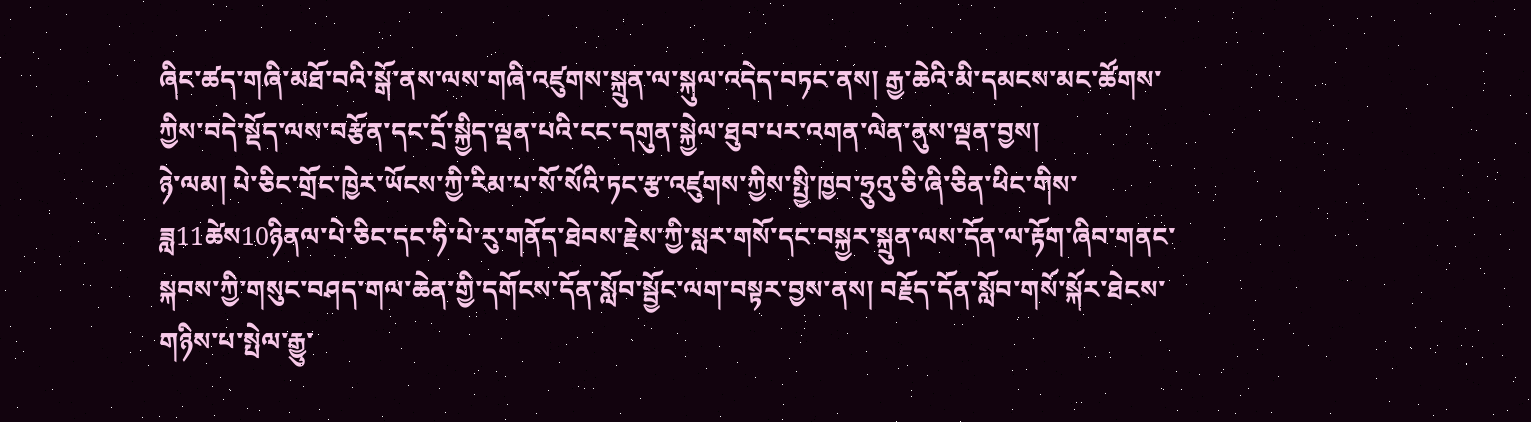ཞིང་ཚད་གཞི་མཐོ་བའི་སྒོ་ནས་ལས་གཞི་འཛུགས་སྐྲུན་ལ་སྐུལ་འདེད་བཏང་ནས། རྒྱ་ཆེའི་མི་དམངས་མང་ཚོགས་ཀྱིས་བདེ་སྡོད་ལས་བརྩོན་དང་དྲོ་སྐྱིད་ལྡན་པའི་ངང་དགུན་སྐྱེལ་ཐུབ་པར་འགན་ལེན་ནུས་ལྡན་བྱས།
ཉེ་ལམ། པེ་ཅིང་གྲོང་ཁྱེར་ཡོངས་ཀྱི་རིམ་པ་སོ་སོའི་ཏང་རྩ་འཛུགས་ཀྱིས་སྤྱི་ཁྱབ་ཧྲུའུ་ཅི་ཞི་ཅིན་ཕིང་གིས་ཟླ11ཚེས10ཉིནལ་པེ་ཅིང་དང་ཧི་པེ་རུ་གནོད་ཐེབས་རྗེས་ཀྱི་སླར་གསོ་དང་བསྐྱར་སྐྲུན་ལས་དོན་ལ་རྟོག་ཞིབ་གནང་སྐབས་ཀྱི་གསུང་བཤད་གལ་ཆེན་གྱི་དགོངས་དོན་སློབ་སྦྱོང་ལག་བསྟར་བྱས་ནས། བརྗོད་དོན་སློབ་གསོ་སྐོར་ཐེངས་གཉིས་པ་སྤེལ་རྒྱུ་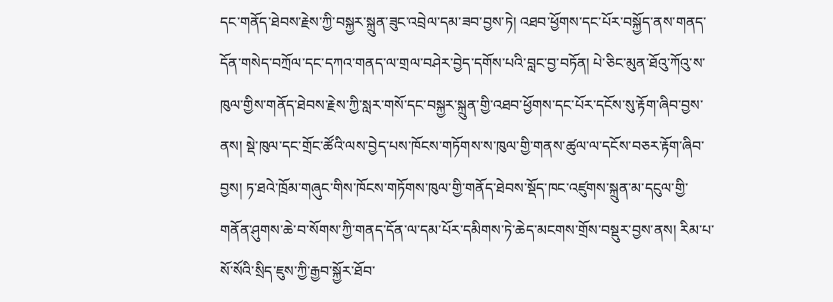དང་གནོད་ཐེབས་རྗེས་ཀྱི་བསྐྱར་སྐྲུན་ཟུང་འབྲེལ་དམ་ཟབ་བྱས་ཏེ། འཐབ་ཕྱོགས་དང་པོར་བསྐྱོད་ནས་གནད་དོན་གསེད་བཀྲོལ་དང་དཀའ་གནད་ལ་གྲལ་བཤེར་བྱེད་དགོས་པའི་བླང་བྱ་བཏོན། པེ་ཅིང་མུན་ཐོའུ་ཀོའུ་ས་ཁུལ་གྱིས་གནོད་ཐེབས་རྗེས་ཀྱི་སླར་གསོ་དང་བསྐྱར་སྐྲུན་གྱི་འཐབ་ཕྱོགས་དང་པོར་དངོས་སུ་རྟོག་ཞིབ་བྱས་ནས། སྡེ་ཁུལ་དང་གྲོང་ཚོའི་ལས་བྱེད་པས་ཁོངས་གཏོགས་ས་ཁུལ་གྱི་གནས་ཚུལ་ལ་དངོས་བཅར་རྟོག་ཞིབ་བྱས། ཏ་ཐའེ་ཁྲོམ་གཞུང་གིས་ཁོངས་གཏོགས་ཁུལ་གྱི་གནོད་ཐེབས་སྡོད་ཁང་འཛུགས་སྐྲུན་མ་དངུལ་གྱི་གནོན་ཤུགས་ཆེ་བ་སོགས་ཀྱི་གནད་དོན་ལ་དམ་པོར་དམིགས་ཏེ་ཆེད་མངགས་གྲོས་བསྡུར་བྱས་ནས། རིམ་པ་སོ་སོའི་སྲིད་ཇུས་ཀྱི་རྒྱབ་སྐྱོར་ཐོབ་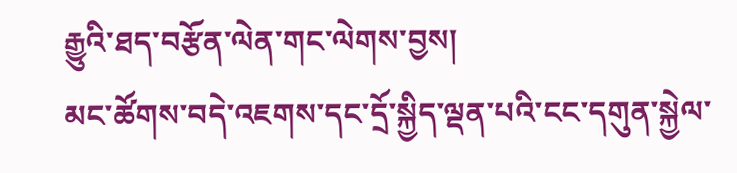རྒྱུའི་ཐད་བརྩོན་ལེན་གང་ལེགས་བྱས།
མང་ཚོགས་བདེ་འཇགས་དང་དྲོ་སྐྱིད་ལྡན་པའི་ངང་དགུན་སྐྱེལ་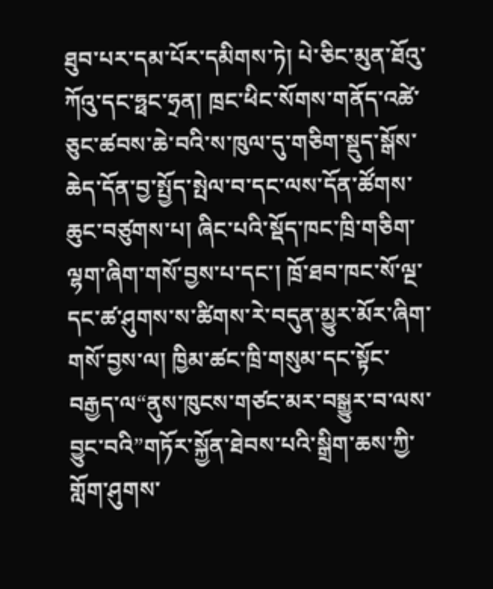ཐུབ་པར་དམ་པོར་དམིགས་ཏེ། པེ་ཅིང་མུན་ཐོའུ་ཀོའུ་དང་ཧྥང་ཧྲན། ཁྲང་ཕིང་སོགས་གནོད་འཚེ་ཅུང་ཚབས་ཆེ་བའི་ས་ཁུལ་དུ་གཅིག་སྡུད་སྒོས་ཆེད་དོན་བྱ་སྤྱོད་སྤེལ་བ་དང་ལས་དོན་ཚོགས་ཆུང་བཙུགས་པ། ཞིང་པའི་སྡོད་ཁང་ཁྲི་གཅིག་ལྷག་ཞིག་གསོ་བྱས་པ་དང་། ཁྲོ་ཐབ་ཁང་སོ་ལྔ་དང་ཚ་ཤུགས་ས་ཚིགས་རེ་བདུན་མྱུར་མོར་ཞིག་གསོ་བྱས་ལ། ཁྱིམ་ཚང་ཁྲི་གསུམ་དང་སྟོང་བརྒྱད་ལ“ནུས་ཁུངས་གཙང་མར་བསྒྱུར་བ་ལས་བྱུང་བའི”གཏོར་སྐྱོན་ཐེབས་པའི་སྒྲིག་ཆས་ཀྱི་གློག་ཤུགས་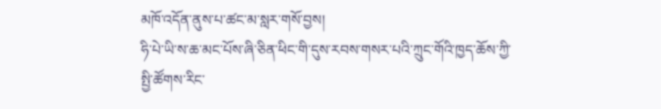མཁོ་འདོན་ནུས་པ་ཚང་མ་སླར་གསོ་བྱས།
ཧི་པེ་ཡི་ས་ཆ་མང་པོས་ཞི་ཅིན་ཕིང་གི་དུས་རབས་གསར་པའི་ཀྲུང་གོའི་ཁྱད་ཆོས་ཀྱི་སྤྱི་ཚོགས་རིང་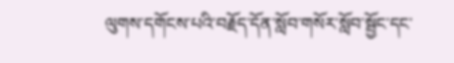ལུགས་དགོངས་པའི་བརྗོད་དོན་སློབ་གསོར་སློབ་སྦྱོང་དང་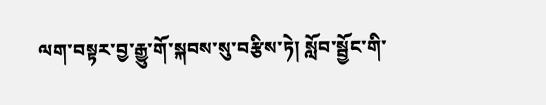ལག་བསྟར་བྱ་རྒྱུ་གོ་སྐབས་སུ་བརྩིས་ཏེ། སློབ་སྦྱོང་གི་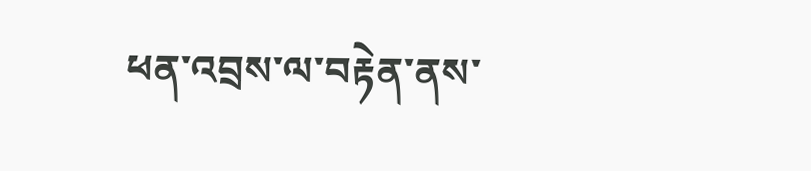ཕན་འབྲས་ལ་བརྟེན་ནས་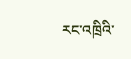རང་འཁྲིའི་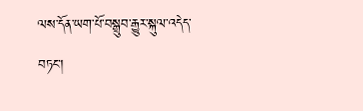ལས་དོན་ཡག་པོ་བསྒྲུབ་རྒྱུར་སྐུལ་འདེད་བཏང་།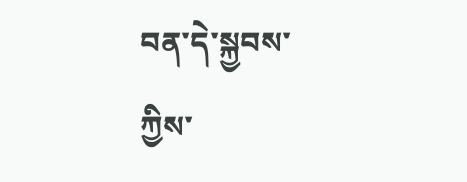བན་དེ་སྐྱབས་ཀྱིས་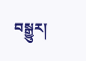བསྒྱུར།